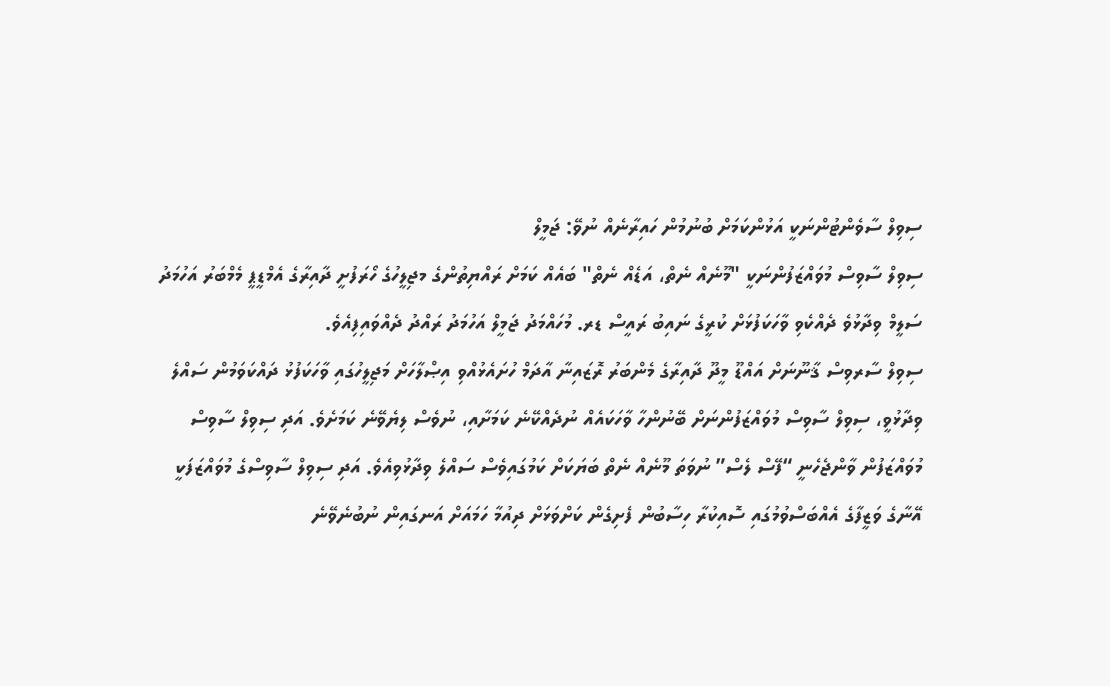ސިވިލް ސާވެންޓުންނަކީ އަޅުންކަމަށް ބުނުމުން ހައިރާނެއް ނުވޭ: ޖަމީލް
ސިވިލް ސާވިސް މުވައްޒަފުންނަކީ "މޫނެއް ނެތް، އަޑެއް ނެތް" ބައެއް ކަމަށް ރައްޔިތުންގެ މޖިލީހުގެ ހޯރަފުށީ ދާއިރާގެ އެމްޑީޕީ މެމްބަރު އަހުމަދު ސަލީމް ވިދާޅުވެ ދެއްކެވި ވާހަކަފުޅަށް ކުރީގެ ނައިބު ރައީސް ޑރ. މުހައްމަދު ޖަމީލް އަހުމަދު ރައްދު ދެއްވައިފިއެވެ.
ސިވިލް ސާރވިސް ޤާނޫނަށް އައްޑޫ މީދޫ ދާއިރާގެ މެންބަރު ރޮޒައިނާ އާދަމް ހުށައެޅުއްވި އިޞްލާހަށް މަޖިލީހުގައި ވާހަކަފުޅު ދައްކަވަމުން ސައްލެ ވިދާޅުވީ، ސިވިލް ސާވިސް މުވައްޒަފުންނަށް ބޭނުންހާ ވާހަކައެއް ނުދެއްކޭނެ ކަމަށާއި، ނުވެސް ލިޔެވޭނެ ކަމަށެވެ. އަދި ސިވިލް ސާވިސް މުވައްޒަފުން ވާންޖެހެނީ “ފޭސް ލެސް” ނުވަތަ މޫނެއް ނެތް ބަޔަކަށް ކަމުގައިވެސް ސައްލެ ވިދާޅުވިއެވެ. އަދި ސިވިލް ސާވިސްގެ މުވައްޒަފަކީ އޭނާގެ ވަޒީފާގެ އެއްބަސްވުމުގައި ސޮއިކުރާ ހިސާބުން ފެށިގެން ކަށްވަޅަށް ދިއުމާ ހަމައަށް އަނގައިން ނުބުނެވޭނެ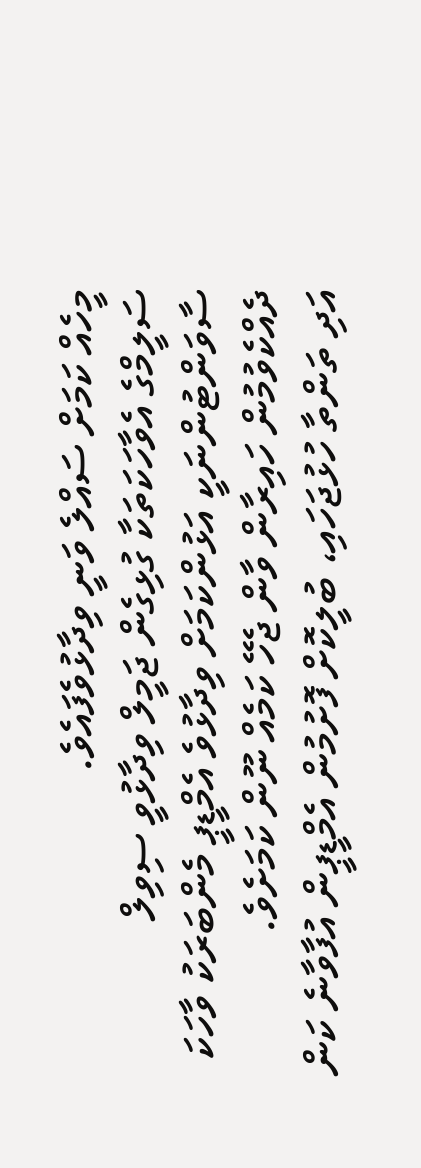މީހެއް ކަމަށް ސައްލެ ވަނީ ވިދާޅުވެފައެވެ.
ސަލީމްގެ އެވާހަކަތަކާ ގުޅިގެން ޖަމީލް ވިދާޅުވީ ސިވިލް ސާވަންޓުންނަކީ އަޅުންކަމަށް ވިދާޅުވެ އެމްޑީޕީ މެންބަރަކު ވާހަކަ ދެއްކެވުމުން ހައިރާން ވާން ޖެހޭ ކަމެއް ނޫން ކަމަށެވެ.
އަދި ތަންތާ ހުޅުޖަހައި، ބުލީކޮށް ފޮށުމުން އެމްޑީޕީން އުފާވާނެ ކަން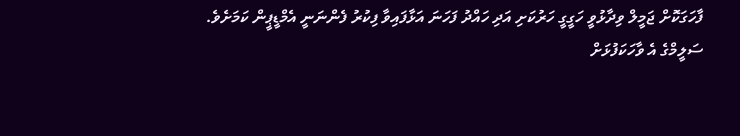ފާހަގަކޮށް ޖަމީލް ވިދާޅުވީ ހަގީގީ ހަރުކަށި އަދި ހައްދު ފަހަނަ އަޅާފައިވާ ފިކުރު ފެންނަނީ އެމްޑީޕީން ކަމަށެވެ.
ސަލީމްގެ އެ ވާހަކަފުޅަށް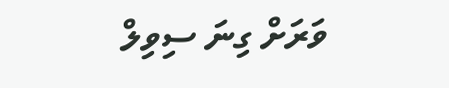ވަރަށް ގިނަ ސިވިލް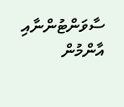ސާވަންޓުންނާއި އާންމުން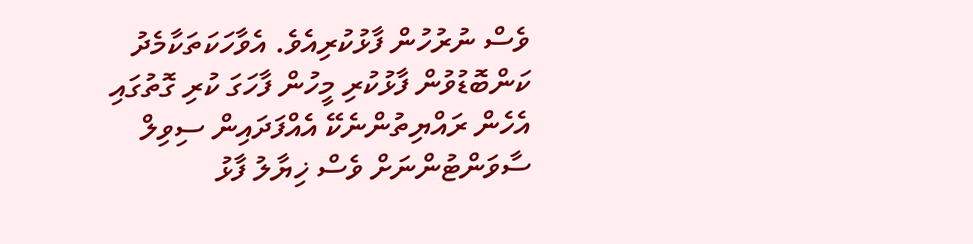ވެސް ނުރުހުން ފާޅުކުރިއެވެ. އެވާހަކަތަކާމެދު ކަންބޮޑުވުން ފާޅުކުރި މީހުން ފާހަގަ ކުރި ގޮތުގައި އެހެން ރައްޔިތުންނެކޭ އެއްފަދައިން ސިވިލް ސާވަންޓުންނަށް ވެސް ޚިޔާލު ފާޅު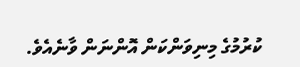ކުރުމުގެ މިނިވަންކަން އޮންނަން ވާނެއެވެ.